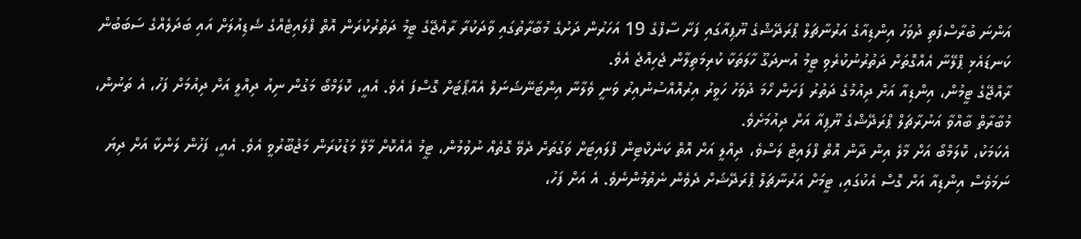އަންނަ ބުރާސްފަތި ދުވަހު އިންޑިއާގެ އަރުނާޗަލް ޕްރަދޭޝްގެ ޔޫޕިއާގައި ފަށާ ސާފްގެ 19 އަހަރުން ދަށުގެ މުބާރާތުގައި ވާދަކުރާ ރާއްޖޭގެ ޓީމު ދަތުރުކުރަން އޮތް ފްލައިޓެއްގެ ޝެޑިއުލަށް އައި ބަދަލެއްގެ ސަބަބުން ކަނޑައެޅި ޕްލޭނާ އެއްގޮތަށް ދަތުރުނުކުރެވި ޓީމު އުނދަގޫ ހާލަތަކާ ކުރިމަތިލާން ޖެހިއްޖެ އެވެ.
ރާއްޖޭގެ ޓީމުން، އިންޑިއާ އަށް ދިއުމުގެ ދަތުރު ފަށަން ހޯމަ ދުވަހު ހަވީރު އިރުއޮއްސުނުއިރު ވަނީ ވެލާނާ އިންޓަނޭޝަނަލް އެއާޕޯޓަށް ގޮސްފަ އެވެ. އެއީ، ކޮލަމްބޯ މަގުން ނިއު ދިއްލީ އަށް ދިއުމަށް ފަހު، އެ ތަނުން، މުބާރާތް ބާއްވާ އަނުރާޗަލް ޕްރަދޭޝްގެ ޔޫޕިއާ އަށް ދިއުމަށެވެ.
އެކަމަކު، ކޮލަމްބޯ އަށް މާލެ އިން ދާން އޮތް ފްލައިޓް ލަސްވެ، ދިއްލީ އަށް އޮތް ކަނެކްޓިން ފްލައިޓަށް ވަގުތަށް ދެވޭ ގޮތެއް ނުވުމުން، ޓީމު އެއްކޮށް މާލޭ މަޑުކުރަން މަޖުބޫރުވީ އެވެ. އެއީ، ފަހުން ލަންކާ އަށް ދިޔަ ނަމަވެސް އިންޑިއާ އަށް ގޮސް އެކުގައި، ޓީމަށް އަރުނާޗަލް ޕްރަދޭޝަށް ދެވެން ނެތުމުންނެވެ. އެ އަށް ފަހު،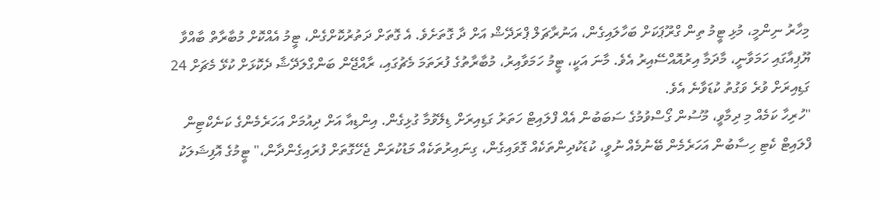މިހާރު ނިންމީ، މުޅި ޓީމު ތިން ގްރޫޕަކަށް ބަހާލައިގެން، އަނުރާޗަލް ޕްރަދޭޝް އަށް ދާ ގޮތަށެވެ. އެ ގޮތަށް ދަތުރުކޮށްގެން، ޓީމު އެއްކޮށް މުބާރާތް ބާއްވާ ޔޫޕިއާގައި ހަމަވާނީ، މާދަމާ އިރުއޮއްސޭއިރު އެވެ. މާނަ އަކީ، ޓީމު ހަމަވާއިރު، މުބާރާތުގެ ފުރަތަމަ މެޗުގައި، ރާއްޖޭން ބަންގްލަދޭޝާ ދެކޮޅަށް ކުޅޭ މެޗަށް 24 ގަޑިއިރަށް ވުރެ ވަގުތު ކުޑަވާނެ އެވެ.
"ހުރިހާ ކަމެއް މި ދިމާވީ، މޫސުން ގޯސްވުމުގެ ސަބަބުން އެއް ފްލައިޓް ހަތަރު ގަޑިއިރަށް ޑިލޭވުމާ ގުޅިގެން. އިންޑިއާ އަށް ދިއުމަށް އަހަރެމެންގެ ކަނެކްޓިން ފްލައިޓް ކެޓި ހިސާބުން އަހަރެމެން ބޭނުމެއް ނުވީ، ކުޑަކުދިންތަކެއް ގޮވައިގެން، ގިނައިރުތަކެއް މަޑުކުރަން ޖެހޭގޮތަށް ފުރައިގެންދާން،" ޓީމުގެ އޮފިޝަލަކު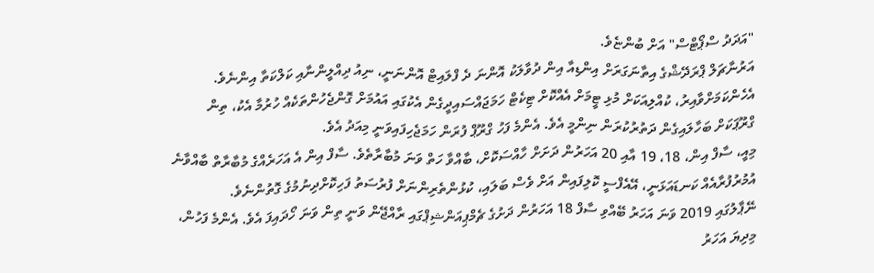"އަދަދު ސްޕޯޓްސް" އަށް ބުންޏެވެ.
އަރުނާޗަލް ޕްރަދޭޝްގެ އިތާނަގަރަށް އިންޑިއާ އިން ދުވާލަކު އޮންނަ ދެ ފްލައިޓް އޮންނަނީ، ނިއު ދިއްލީންނާއި ކަލްކަތާ އިންނެވެ. އެހެންކަމަށްވާއިރު، ކުއްލިއަކަށް މުޅި ޓީމަށް އެއްކޮށް ޓިކެޓް ހަމަޖައްސައިދީގެން އެކުގައި އައުމަށް ގޮންޖެހުންތަކެއް ހުރުމާ އެކު، ތިން ގްރޫޕަކަށް ބަހާލައިގެން ދަތުރުކުރަން ނިންމީ އެވެ. އެންމެ ފަހު ގްރޫޕް ފުރަން ހަމަޖެހިފައިވަނީ މިއަދު އެވެ.
މިއީ، ސާފް އިން، 18، 19 އާއި 20 އަހަރުން ދަށަށް ހާއްސަކޮށް، ބާއްވާ ހަތް ވަނަ މުބާރާތެވެ. ސާފް އިން އެ އަހަރެއްގެ މުބާރާތް ބާއްވާނެ އުމުރުފުރާއެއް ކަނޑައަޅަނީ، އޭއެފްސީ ކޮލިފައިން އަށް ވެސް ބަލައި، ކުޅުންތެރިންނަށް ފުރުސަތު ފަހިކޮށްދިނުމުގެ ގޮތުންނެވެ.
ނޭޕާލުގައި 2019 ވަނަ އަހަރު ބޭއްވި ސާފް 18 އަހަރުން ދަށުގެ ޗެމްޕިއަންޝިޕްގައި ރާއްޖޭން ވަނީ ތިން ވަނަ ހޯދައިފަ އެވެ. އެންމެ ފަހުން، މިދިޔަ އަހަރު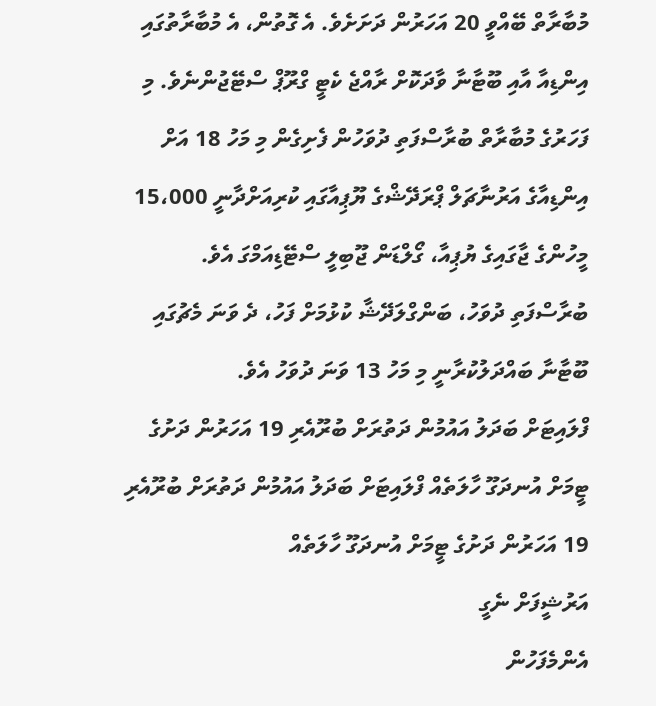މުބާރާތް ބޭއްވީ 20 އަހަރުން ދަށަށެވެ. އެ ގޮތުން، އެ މުބާރާތުގައި އިންޑިއާ އާއި ބޫޓާނާ ވާދަކޮށް ރާއްޖެ ކެޓީ ގްރޫޕް ސްޓޭޖުންނެވެ. މި ފަހަރުގެ މުބާރާތް ބުރާސްފަތި ދުވަހުން ފެށިގެން މި މަހު 18 އަށް އިންޑިއާގެ އަރުނާޗަލް ޕްރަދޭޝްގެ ޔޫޕިއާގައި ކުރިއަށްދާނީ 15،000 މީހުންގެ ޖާގައިގެ ޔުޕިއާ، ގޯލްޑަން ޖޫބިލީ ސްޓޭޑިއަމްގަ އެވެ.
ބުރާސްފަތި ދުވަހު، ބަންގްލަދޭޝާ ކުޅުމަށް ފަހު، ދެ ވަނަ މެޗުގައި ބޫޓާނާ ބައްދަލުކުރާނީ މި މަހު 13 ވަނަ ދުވަހު އެވެ.
ފްލައިޓަށް ބަދަލު އައުމުން ދަތުރަށް ބުރޫއެރި 19 އަހަރުން ދަށުގެ ޓީމަށް އުނދަގޫ ހާލަތެއް ފްލައިޓަށް ބަދަލު އައުމުން ދަތުރަށް ބުރޫއެރި 19 އަހަރުން ދަށުގެ ޓީމަށް އުނދަގޫ ހާލަތެއް
އަރުޝީފަށް ނެގީ
އެންމެފަހުން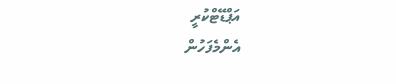އަޕްޑޭޓްކުރީ
އެންމެފަހުން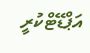އަޕްޑޭޓްކުރީ